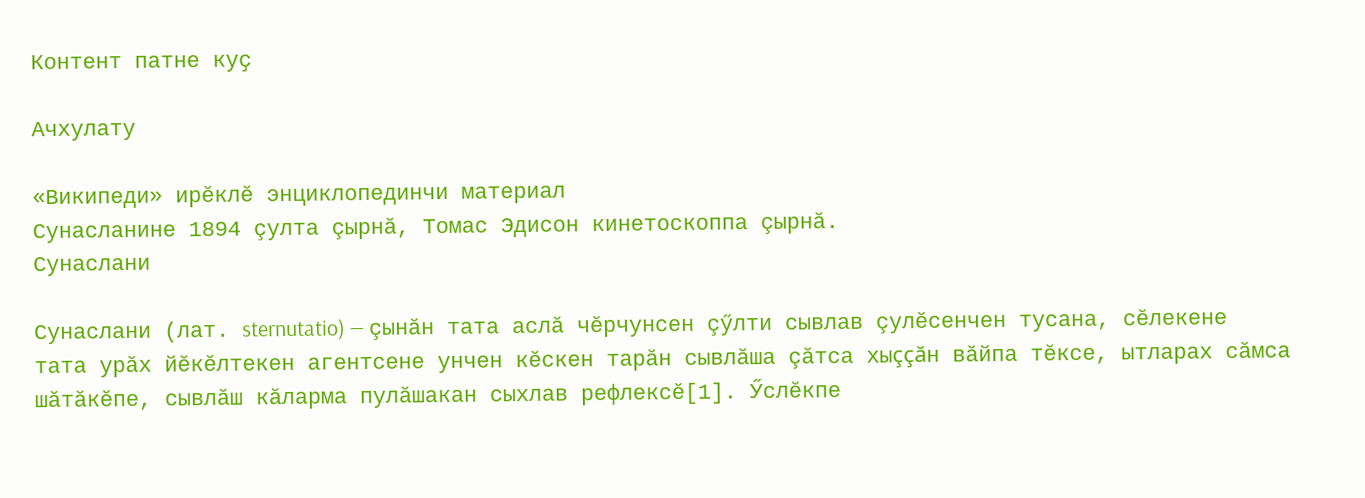Контент патне куҫ

Ачхулату

«Википеди» ирĕклĕ энциклопединчи материал
Сунасланине 1894 çулта çырнă, Томас Эдисон кинетоскоппа çырнă.
Сунаслани

Сунаслани (лат. sternutatio) — çынăн тата аслă чĕрчунсен çӳлти сывлав çулĕсенчен тусана, сĕлекене тата урăх йĕкĕлтекен агентсене унчен кĕскен тарăн сывлăша çăтса хыççăн вăйпа тĕксе, ытларах сăмса шăтăкĕпе, сывлăш кăларма пулăшакан сыхлав рефлексĕ[1]. Ӳслĕкпе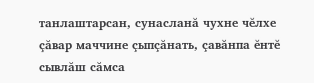танлаштарсан, сунасланă чухне чĕлхе çăвар маччине çыпçăнать, çавăнпа ĕнтĕ сывлăш сăмса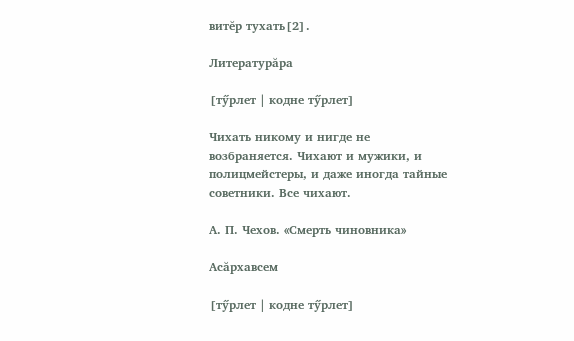витĕр тухать[2].

Литературăра

[тӳрлет | кодне тӳрлет]

Чихать никому и нигде не возбраняется. Чихают и мужики, и полицмейстеры, и даже иногда тайные советники. Все чихают.

А. П. Чехов. «Смерть чиновника»

Асăрхавсем

[тӳрлет | кодне тӳрлет]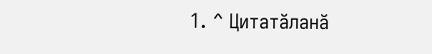1. ^ Цитатăланă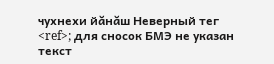чухнехи йăнăш Неверный тег <ref>; для сносок БМЭ не указан текст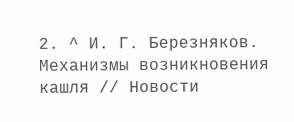2. ^ И. Г. Березняков. Механизмы возникновения кашля // Новости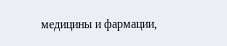медицины и фармации,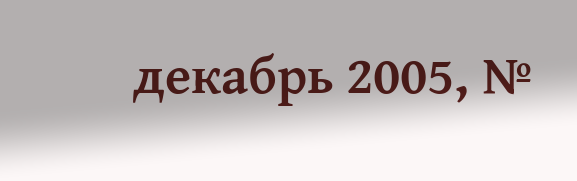декабрь 2005, №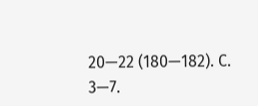20—22 (180—182). С. 3—7.